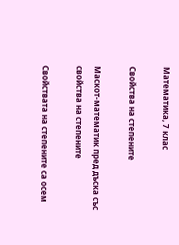Математика, 7 клас

Свойства на степените

Маскот-математик пред дъска със свойства на степените

Свойствата на степените са осем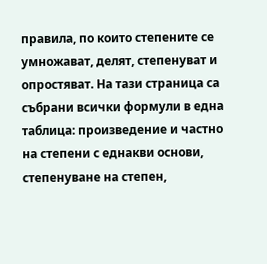правила, по които степените се умножават, делят, степенуват и опростяват. На тази страница са събрани всички формули в една таблица: произведение и частно на степени с еднакви основи, степенуване на степен,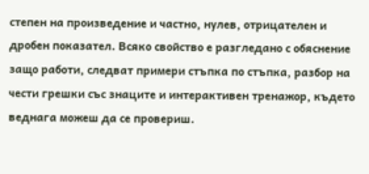степен на произведение и частно, нулев, отрицателен и дробен показател. Всяко свойство е разгледано с обяснение защо работи, следват примери стъпка по стъпка, разбор на чести грешки със знаците и интерактивен тренажор, където веднага можеш да се провериш.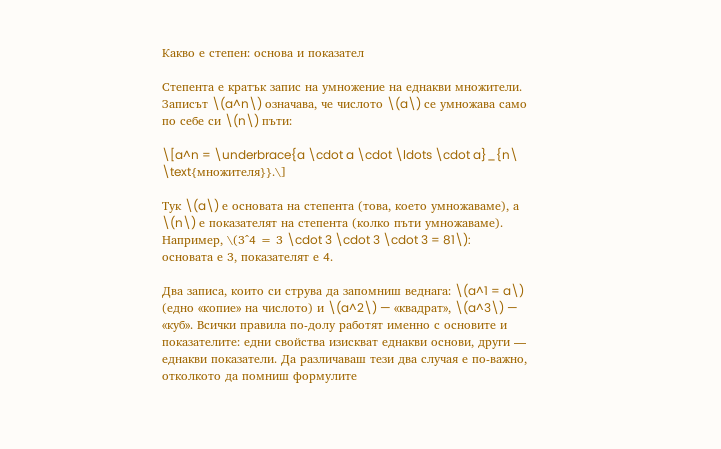Какво е степен: основа и показател

Степента е кратък запис на умножение на еднакви множители. Записът \(a^n\) означава, че числото \(a\) се умножава само по себе си \(n\) пъти:

\[a^n = \underbrace{a \cdot a \cdot \ldots \cdot a}_{n\ \text{множителя}}.\]

Тук \(a\) е основата на степента (това, което умножаваме), а \(n\) е показателят на степента (колко пъти умножаваме). Например, \(3^4 = 3 \cdot 3 \cdot 3 \cdot 3 = 81\): основата е 3, показателят е 4.

Два записа, които си струва да запомниш веднага: \(a^1 = a\) (едно «копие» на числото) и \(a^2\) — «квадрат», \(a^3\) — «куб». Всички правила по-долу работят именно с основите и показателите: едни свойства изискват еднакви основи, други — еднакви показатели. Да различаваш тези два случая е по-важно, отколкото да помниш формулите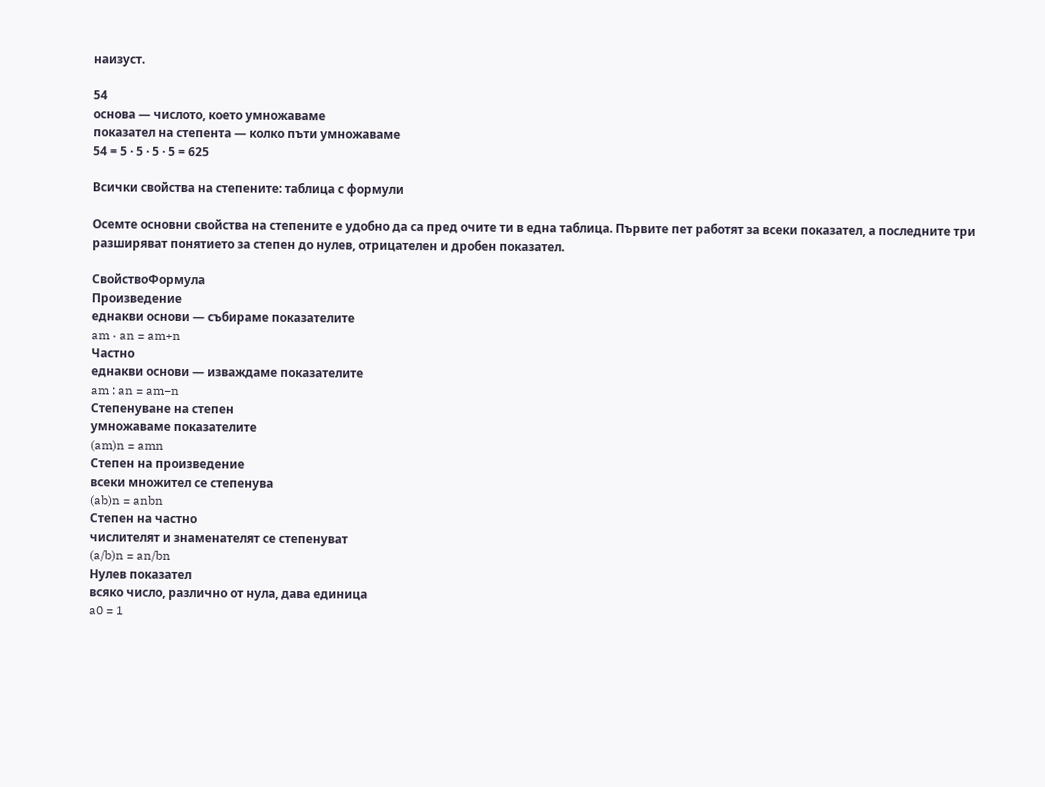наизуст.

54
основа — числото, което умножаваме
показател на степента — колко пъти умножаваме
54 = 5 · 5 · 5 · 5 = 625

Всички свойства на степените: таблица с формули

Осемте основни свойства на степените е удобно да са пред очите ти в една таблица. Първите пет работят за всеки показател, а последните три разширяват понятието за степен до нулев, отрицателен и дробен показател.

СвойствоФормула
Произведение
еднакви основи — събираме показателите
am · an = am+n
Частно
еднакви основи — изваждаме показателите
am : an = am−n
Степенуване на степен
умножаваме показателите
(am)n = amn
Степен на произведение
всеки множител се степенува
(ab)n = anbn
Степен на частно
числителят и знаменателят се степенуват
(a/b)n = an/bn
Нулев показател
всяко число, различно от нула, дава единица
a0 = 1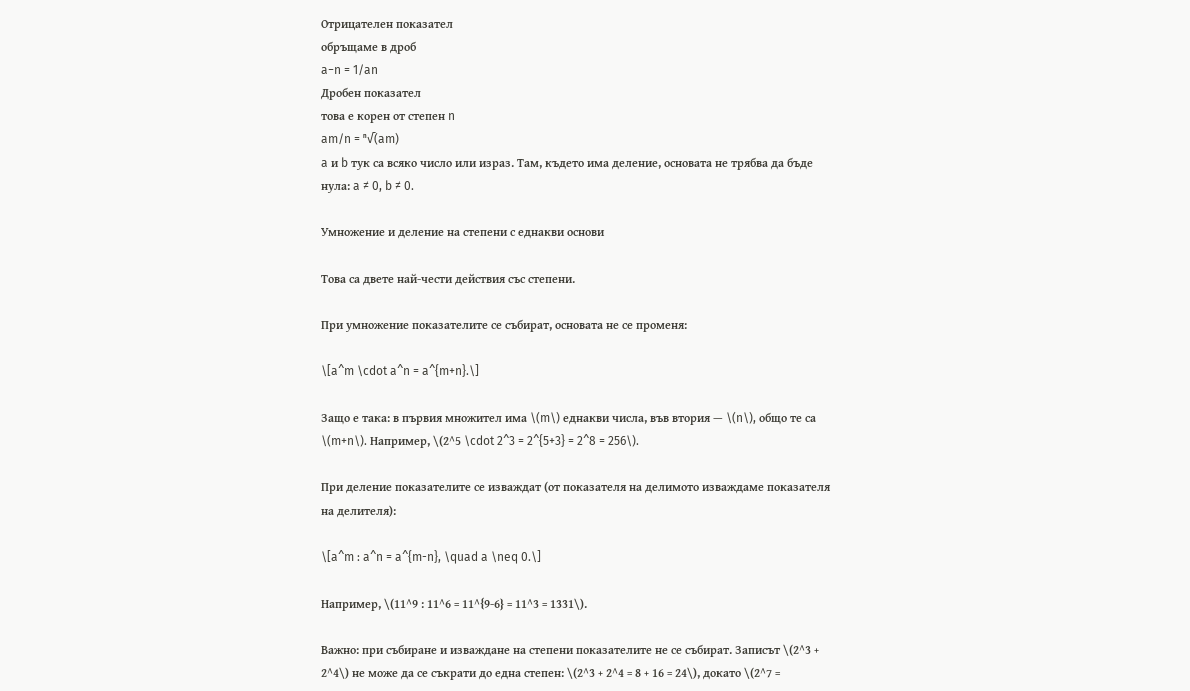Отрицателен показател
обръщаме в дроб
a−n = 1/an
Дробен показател
това е корен от степен n
am/n = ⁿ√(am)
a и b тук са всяко число или израз. Там, където има деление, основата не трябва да бъде нула: a ≠ 0, b ≠ 0.

Умножение и деление на степени с еднакви основи

Това са двете най-чести действия със степени.

При умножение показателите се събират, основата не се променя:

\[a^m \cdot a^n = a^{m+n}.\]

Защо е така: в първия множител има \(m\) еднакви числа, във втория — \(n\), общо те са \(m+n\). Например, \(2^5 \cdot 2^3 = 2^{5+3} = 2^8 = 256\).

При деление показателите се изваждат (от показателя на делимото изваждаме показателя на делителя):

\[a^m : a^n = a^{m-n}, \quad a \neq 0.\]

Например, \(11^9 : 11^6 = 11^{9-6} = 11^3 = 1331\).

Важно: при събиране и изваждане на степени показателите не се събират. Записът \(2^3 + 2^4\) не може да се съкрати до една степен: \(2^3 + 2^4 = 8 + 16 = 24\), докато \(2^7 =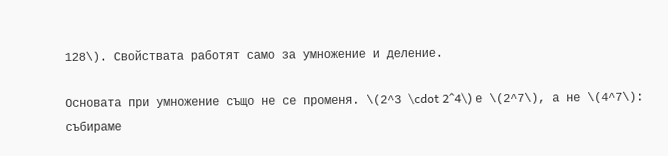128\). Свойствата работят само за умножение и деление.

Основата при умножение също не се променя. \(2^3 \cdot 2^4\) е \(2^7\), а не \(4^7\): събираме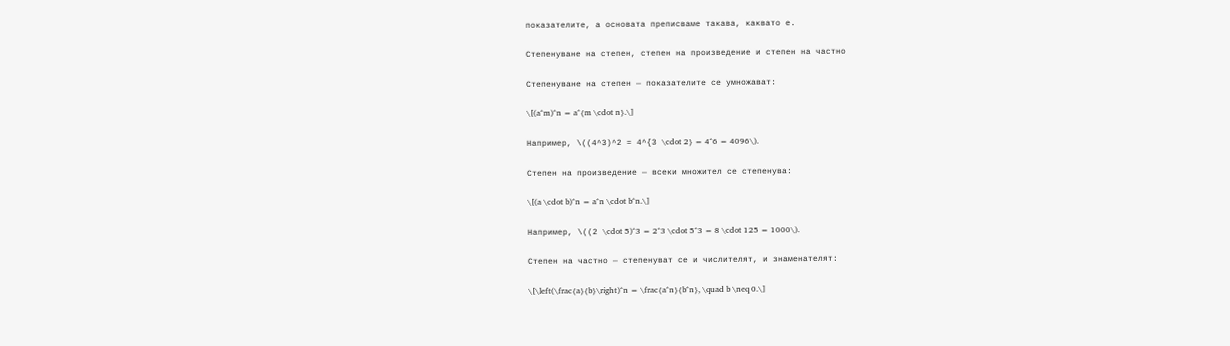показателите, а основата преписваме такава, каквато е.

Степенуване на степен, степен на произведение и степен на частно

Степенуване на степен — показателите се умножават:

\[(a^m)^n = a^{m \cdot n}.\]

Например, \((4^3)^2 = 4^{3 \cdot 2} = 4^6 = 4096\).

Степен на произведение — всеки множител се степенува:

\[(a \cdot b)^n = a^n \cdot b^n.\]

Например, \((2 \cdot 5)^3 = 2^3 \cdot 5^3 = 8 \cdot 125 = 1000\).

Степен на частно — степенуват се и числителят, и знаменателят:

\[\left(\frac{a}{b}\right)^n = \frac{a^n}{b^n}, \quad b \neq 0.\]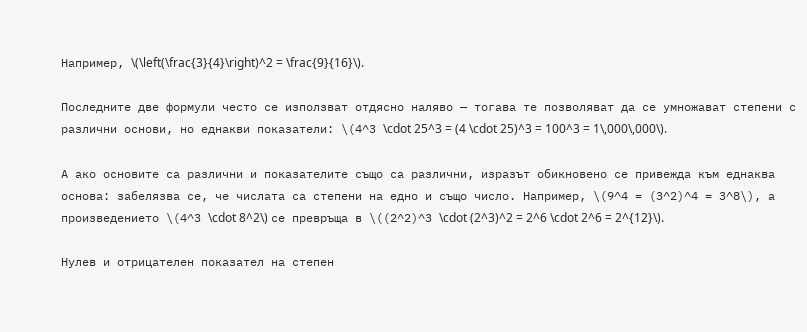Например, \(\left(\frac{3}{4}\right)^2 = \frac{9}{16}\).

Последните две формули често се използват отдясно наляво — тогава те позволяват да се умножават степени с различни основи, но еднакви показатели: \(4^3 \cdot 25^3 = (4 \cdot 25)^3 = 100^3 = 1\,000\,000\).

А ако основите са различни и показателите също са различни, изразът обикновено се привежда към еднаква основа: забелязва се, че числата са степени на едно и също число. Например, \(9^4 = (3^2)^4 = 3^8\), а произведението \(4^3 \cdot 8^2\) се превръща в \((2^2)^3 \cdot (2^3)^2 = 2^6 \cdot 2^6 = 2^{12}\).

Нулев и отрицателен показател на степен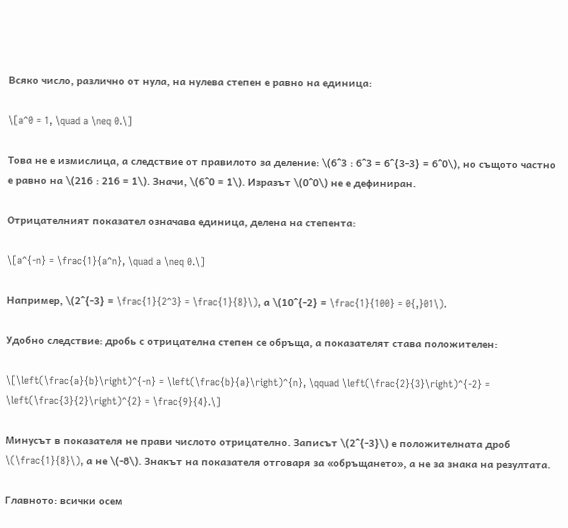Всяко число, различно от нула, на нулева степен е равно на единица:

\[a^0 = 1, \quad a \neq 0.\]

Това не е измислица, а следствие от правилото за деление: \(6^3 : 6^3 = 6^{3-3} = 6^0\), но същото частно е равно на \(216 : 216 = 1\). Значи, \(6^0 = 1\). Изразът \(0^0\) не е дефиниран.

Отрицателният показател означава единица, делена на степента:

\[a^{-n} = \frac{1}{a^n}, \quad a \neq 0.\]

Например, \(2^{-3} = \frac{1}{2^3} = \frac{1}{8}\), а \(10^{-2} = \frac{1}{100} = 0{,}01\).

Удобно следствие: дробь с отрицателна степен се обръща, а показателят става положителен:

\[\left(\frac{a}{b}\right)^{-n} = \left(\frac{b}{a}\right)^{n}, \qquad \left(\frac{2}{3}\right)^{-2} = \left(\frac{3}{2}\right)^{2} = \frac{9}{4}.\]

Минусът в показателя не прави числото отрицателно. Записът \(2^{-3}\) е положителната дроб \(\frac{1}{8}\), а не \(-8\). Знакът на показателя отговаря за «обръщането», а не за знака на резултата.

Главното: всички осем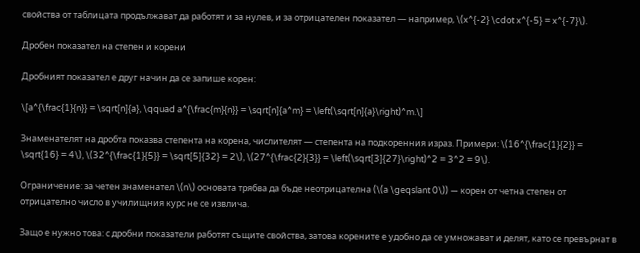свойства от таблицата продължават да работят и за нулев, и за отрицателен показател — например, \(x^{-2} \cdot x^{-5} = x^{-7}\).

Дробен показател на степен и корени

Дробният показател е друг начин да се запише корен:

\[a^{\frac{1}{n}} = \sqrt[n]{a}, \qquad a^{\frac{m}{n}} = \sqrt[n]{a^m} = \left(\sqrt[n]{a}\right)^m.\]

Знаменателят на дробта показва степента на корена, числителят — степента на подкоренния израз. Примери: \(16^{\frac{1}{2}} = \sqrt{16} = 4\), \(32^{\frac{1}{5}} = \sqrt[5]{32} = 2\), \(27^{\frac{2}{3}} = \left(\sqrt[3]{27}\right)^2 = 3^2 = 9\).

Ограничение: за четен знаменател \(n\) основата трябва да бъде неотрицателна (\(a \geqslant 0\)) — корен от четна степен от отрицателно число в училищния курс не се извлича.

Защо е нужно това: с дробни показатели работят същите свойства, затова корените е удобно да се умножават и делят, като се превърнат в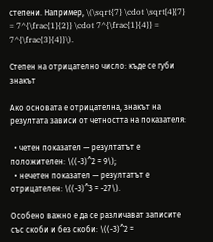степени. Например, \(\sqrt{7} \cdot \sqrt[4]{7} = 7^{\frac{1}{2}} \cdot 7^{\frac{1}{4}} = 7^{\frac{3}{4}}\).

Степен на отрицателно число: къде се губи знакът

Ако основата е отрицателна, знакът на резултата зависи от четността на показателя:

  • четен показател — резултатът е положителен: \((-3)^2 = 9\);
  • нечетен показател — резултатът е отрицателен: \((-3)^3 = -27\).

Особено важно е да се различават записите със скоби и без скоби: \((-3)^2 =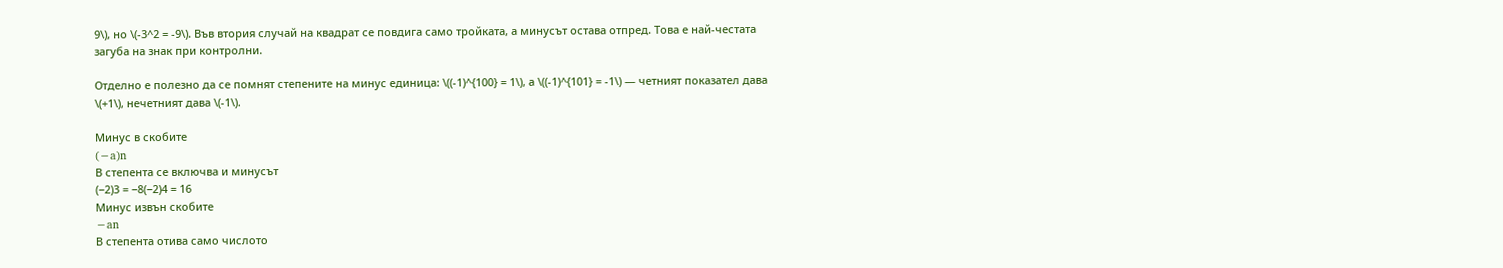9\), но \(-3^2 = -9\). Във втория случай на квадрат се повдига само тройката, а минусът остава отпред. Това е най-честата загуба на знак при контролни.

Отделно е полезно да се помнят степените на минус единица: \((-1)^{100} = 1\), а \((-1)^{101} = -1\) — четният показател дава \(+1\), нечетният дава \(-1\).

Минус в скобите
(−a)n
В степента се включва и минусът
(−2)3 = −8(−2)4 = 16
Минус извън скобите
−an
В степента отива само числото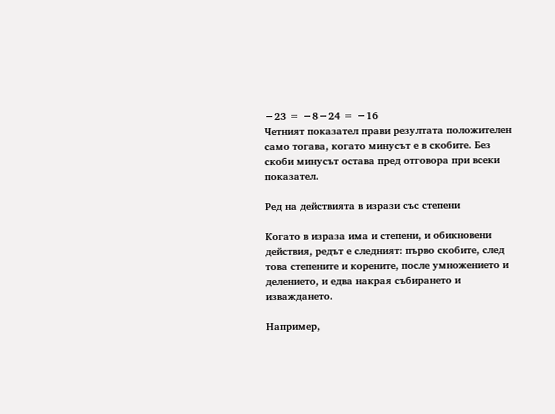−23 = −8−24 = −16
Четният показател прави резултата положителен само тогава, когато минусът е в скобите. Без скоби минусът остава пред отговора при всеки показател.

Ред на действията в изрази със степени

Когато в израза има и степени, и обикновени действия, редът е следният: първо скобите, след това степените и корените, после умножението и делението, и едва накрая събирането и изваждането.

Например,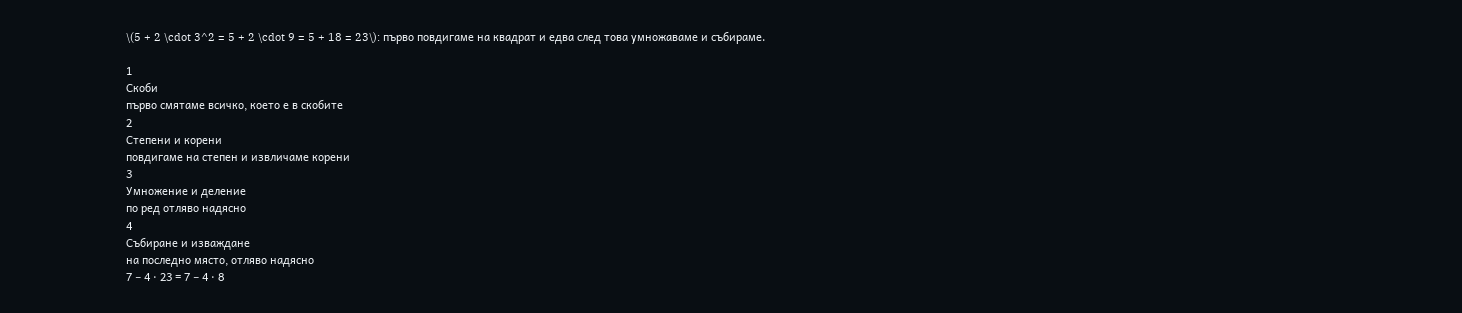\(5 + 2 \cdot 3^2 = 5 + 2 \cdot 9 = 5 + 18 = 23\): първо повдигаме на квадрат и едва след това умножаваме и събираме.

1
Скоби
първо смятаме всичко, което е в скобите
2
Степени и корени
повдигаме на степен и извличаме корени
3
Умножение и деление
по ред отляво надясно
4
Събиране и изваждане
на последно място, отляво надясно
7 − 4 · 23 = 7 − 4 · 8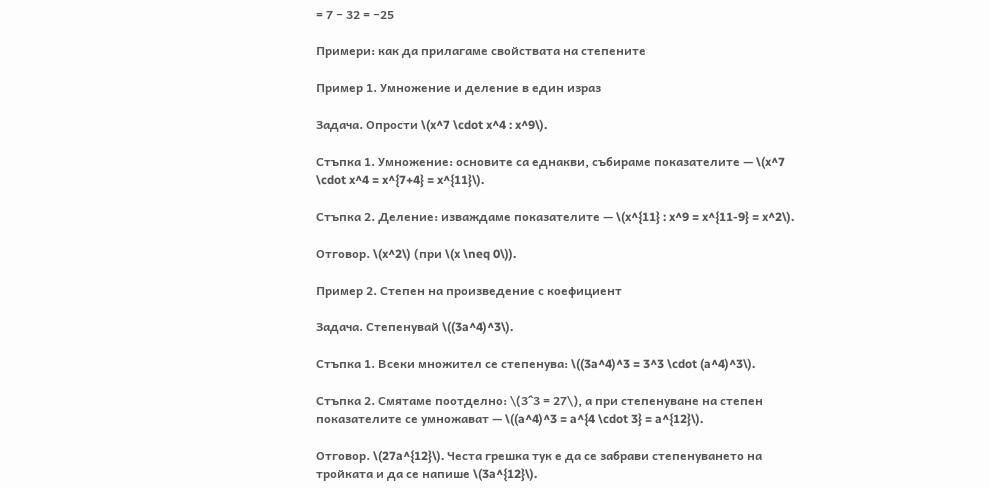= 7 − 32 = −25

Примери: как да прилагаме свойствата на степените

Пример 1. Умножение и деление в един израз

Задача. Опрости \(x^7 \cdot x^4 : x^9\).

Стъпка 1. Умножение: основите са еднакви, събираме показателите — \(x^7 \cdot x^4 = x^{7+4} = x^{11}\).

Стъпка 2. Деление: изваждаме показателите — \(x^{11} : x^9 = x^{11-9} = x^2\).

Отговор. \(x^2\) (при \(x \neq 0\)).

Пример 2. Степен на произведение с коефициент

Задача. Степенувай \((3a^4)^3\).

Стъпка 1. Всеки множител се степенува: \((3a^4)^3 = 3^3 \cdot (a^4)^3\).

Стъпка 2. Смятаме поотделно: \(3^3 = 27\), а при степенуване на степен показателите се умножават — \((a^4)^3 = a^{4 \cdot 3} = a^{12}\).

Отговор. \(27a^{12}\). Честа грешка тук е да се забрави степенуването на тройката и да се напише \(3a^{12}\).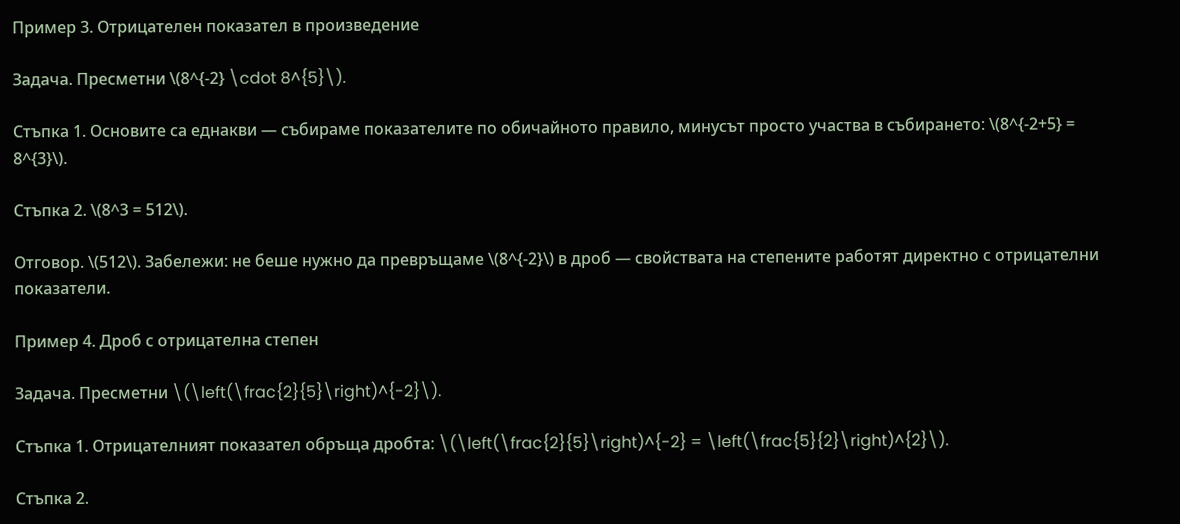Пример 3. Отрицателен показател в произведение

Задача. Пресметни \(8^{-2} \cdot 8^{5}\).

Стъпка 1. Основите са еднакви — събираме показателите по обичайното правило, минусът просто участва в събирането: \(8^{-2+5} = 8^{3}\).

Стъпка 2. \(8^3 = 512\).

Отговор. \(512\). Забележи: не беше нужно да превръщаме \(8^{-2}\) в дроб — свойствата на степените работят директно с отрицателни показатели.

Пример 4. Дроб с отрицателна степен

Задача. Пресметни \(\left(\frac{2}{5}\right)^{-2}\).

Стъпка 1. Отрицателният показател обръща дробта: \(\left(\frac{2}{5}\right)^{-2} = \left(\frac{5}{2}\right)^{2}\).

Стъпка 2.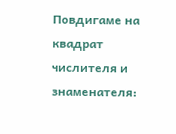Повдигаме на квадрат числителя и знаменателя: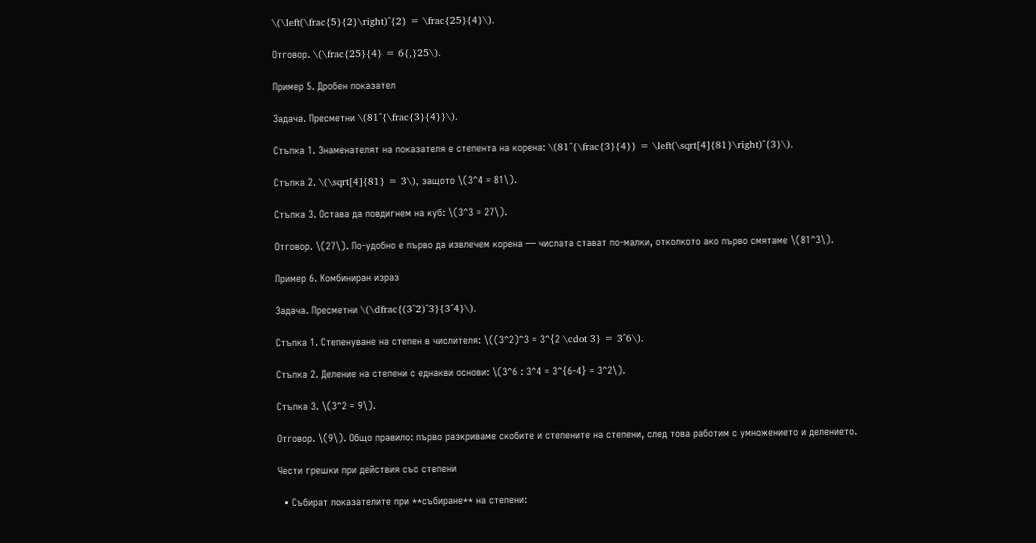\(\left(\frac{5}{2}\right)^{2} = \frac{25}{4}\).

Отговор. \(\frac{25}{4} = 6{,}25\).

Пример 5. Дробен показател

Задача. Пресметни \(81^{\frac{3}{4}}\).

Стъпка 1. Знаменателят на показателя е степента на корена: \(81^{\frac{3}{4}} = \left(\sqrt[4]{81}\right)^{3}\).

Стъпка 2. \(\sqrt[4]{81} = 3\), защото \(3^4 = 81\).

Стъпка 3. Остава да повдигнем на куб: \(3^3 = 27\).

Отговор. \(27\). По-удобно е първо да извлечем корена — числата стават по-малки, отколкото ако първо смятаме \(81^3\).

Пример 6. Комбиниран израз

Задача. Пресметни \(\dfrac{(3^2)^3}{3^4}\).

Стъпка 1. Степенуване на степен в числителя: \((3^2)^3 = 3^{2 \cdot 3} = 3^6\).

Стъпка 2. Деление на степени с еднакви основи: \(3^6 : 3^4 = 3^{6-4} = 3^2\).

Стъпка 3. \(3^2 = 9\).

Отговор. \(9\). Общо правило: първо разкриваме скобите и степените на степени, след това работим с умножението и делението.

Чести грешки при действия със степени

  • Събират показателите при **събиране** на степени: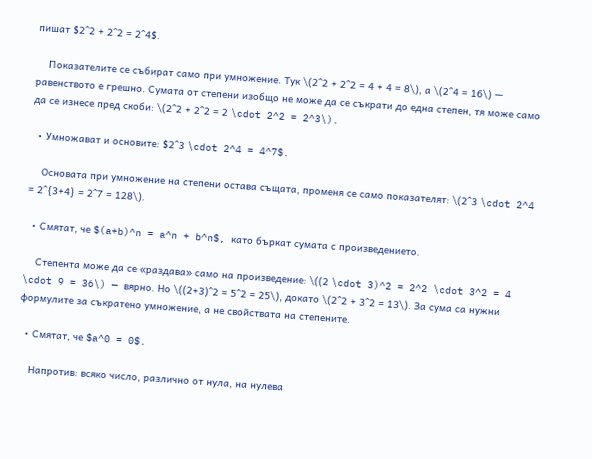пишат $2^2 + 2^2 = 2^4$.

    Показателите се събират само при умножение. Тук \(2^2 + 2^2 = 4 + 4 = 8\), а \(2^4 = 16\) — равенството е грешно. Сумата от степени изобщо не може да се съкрати до една степен, тя може само да се изнесе пред скоби: \(2^2 + 2^2 = 2 \cdot 2^2 = 2^3\).

  • Умножават и основите: $2^3 \cdot 2^4 = 4^7$.

    Основата при умножение на степени остава същата, променя се само показателят: \(2^3 \cdot 2^4 = 2^{3+4} = 2^7 = 128\).

  • Смятат, че $(a+b)^n = a^n + b^n$, като бъркат сумата с произведението.

    Степента може да се «раздава» само на произведение: \((2 \cdot 3)^2 = 2^2 \cdot 3^2 = 4 \cdot 9 = 36\) — вярно. Но \((2+3)^2 = 5^2 = 25\), докато \(2^2 + 3^2 = 13\). За сума са нужни формулите за съкратено умножение, а не свойствата на степените.

  • Смятат, че $a^0 = 0$.

    Напротив: всяко число, различно от нула, на нулева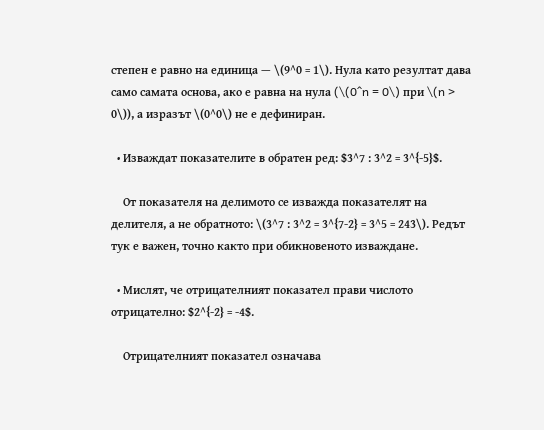степен е равно на единица — \(9^0 = 1\). Нула като резултат дава само самата основа, ако е равна на нула (\(0^n = 0\) при \(n > 0\)), а изразът \(0^0\) не е дефиниран.

  • Изваждат показателите в обратен ред: $3^7 : 3^2 = 3^{-5}$.

    От показателя на делимото се изважда показателят на делителя, а не обратното: \(3^7 : 3^2 = 3^{7-2} = 3^5 = 243\). Редът тук е важен, точно както при обикновеното изваждане.

  • Мислят, че отрицателният показател прави числото отрицателно: $2^{-2} = -4$.

    Отрицателният показател означава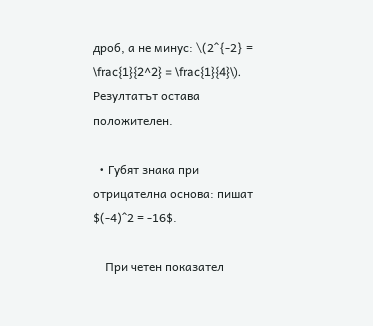дроб, а не минус: \(2^{-2} = \frac{1}{2^2} = \frac{1}{4}\). Резултатът остава положителен.

  • Губят знака при отрицателна основа: пишат $(-4)^2 = -16$.

    При четен показател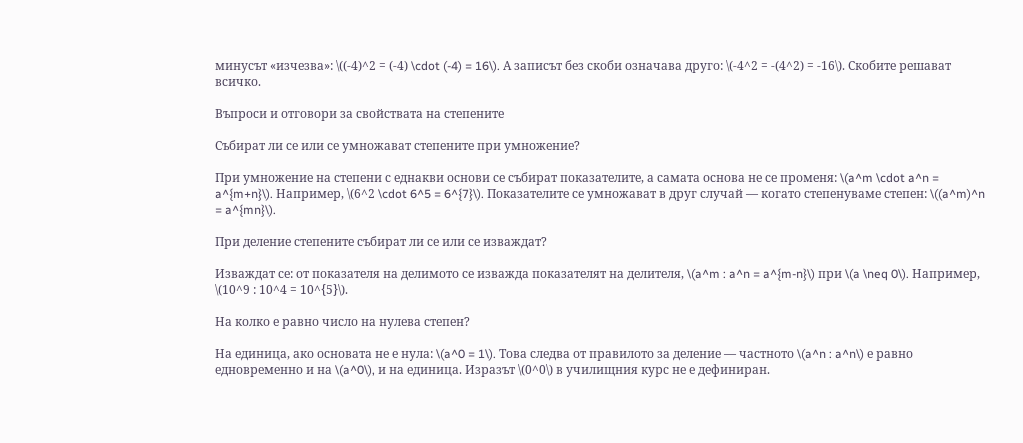минусът «изчезва»: \((-4)^2 = (-4) \cdot (-4) = 16\). А записът без скоби означава друго: \(-4^2 = -(4^2) = -16\). Скобите решават всичко.

Въпроси и отговори за свойствата на степените

Събират ли се или се умножават степените при умножение?

При умножение на степени с еднакви основи се събират показателите, а самата основа не се променя: \(a^m \cdot a^n = a^{m+n}\). Например, \(6^2 \cdot 6^5 = 6^{7}\). Показателите се умножават в друг случай — когато степенуваме степен: \((a^m)^n = a^{mn}\).

При деление степените събират ли се или се изваждат?

Изваждат се: от показателя на делимото се изважда показателят на делителя, \(a^m : a^n = a^{m-n}\) при \(a \neq 0\). Например, \(10^9 : 10^4 = 10^{5}\).

На колко е равно число на нулева степен?

На единица, ако основата не е нула: \(a^0 = 1\). Това следва от правилото за деление — частното \(a^n : a^n\) е равно едновременно и на \(a^0\), и на единица. Изразът \(0^0\) в училищния курс не е дефиниран.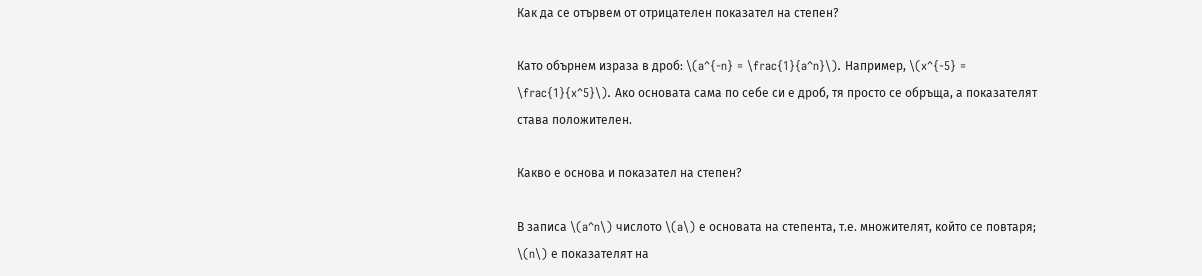Как да се отървем от отрицателен показател на степен?

Като обърнем израза в дроб: \(a^{-n} = \frac{1}{a^n}\). Например, \(x^{-5} = \frac{1}{x^5}\). Ако основата сама по себе си е дроб, тя просто се обръща, а показателят става положителен.

Какво е основа и показател на степен?

В записа \(a^n\) числото \(a\) е основата на степента, т.е. множителят, който се повтаря; \(n\) е показателят на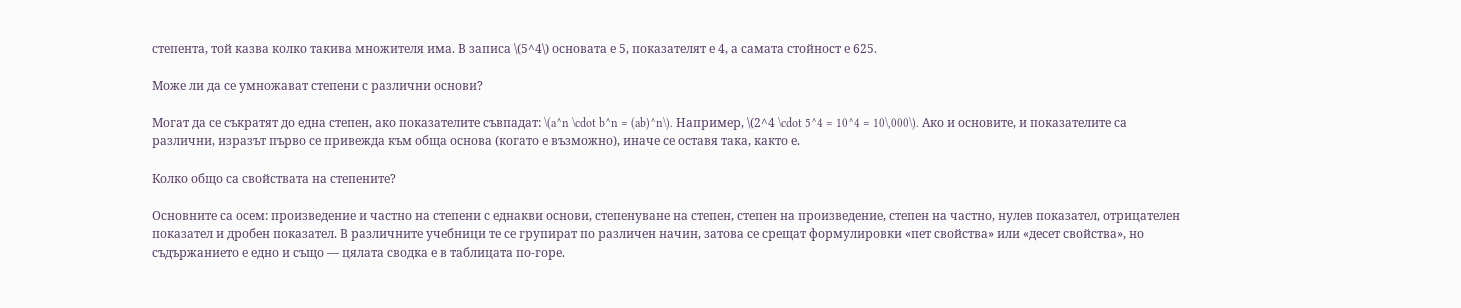степента, той казва колко такива множителя има. В записа \(5^4\) основата е 5, показателят е 4, а самата стойност е 625.

Може ли да се умножават степени с различни основи?

Могат да се съкратят до една степен, ако показателите съвпадат: \(a^n \cdot b^n = (ab)^n\). Например, \(2^4 \cdot 5^4 = 10^4 = 10\,000\). Ако и основите, и показателите са различни, изразът първо се привежда към обща основа (когато е възможно), иначе се оставя така, както е.

Колко общо са свойствата на степените?

Основните са осем: произведение и частно на степени с еднакви основи, степенуване на степен, степен на произведение, степен на частно, нулев показател, отрицателен показател и дробен показател. В различните учебници те се групират по различен начин, затова се срещат формулировки «пет свойства» или «десет свойства», но съдържанието е едно и също — цялата сводка е в таблицата по-горе.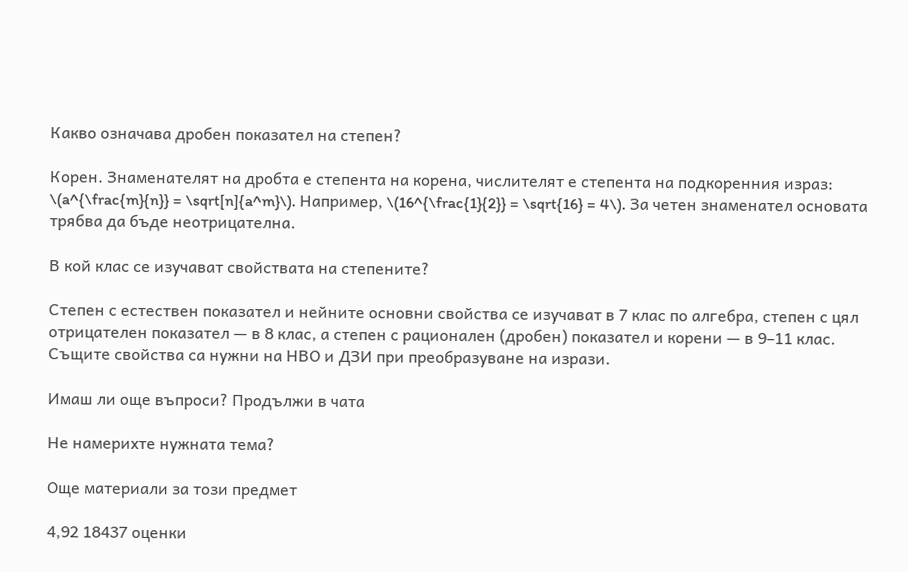Какво означава дробен показател на степен?

Корен. Знаменателят на дробта е степента на корена, числителят е степента на подкоренния израз: \(a^{\frac{m}{n}} = \sqrt[n]{a^m}\). Например, \(16^{\frac{1}{2}} = \sqrt{16} = 4\). За четен знаменател основата трябва да бъде неотрицателна.

В кой клас се изучават свойствата на степените?

Степен с естествен показател и нейните основни свойства се изучават в 7 клас по алгебра, степен с цял отрицателен показател — в 8 клас, а степен с рационален (дробен) показател и корени — в 9–11 клас. Същите свойства са нужни на НВО и ДЗИ при преобразуване на изрази.

Имаш ли още въпроси? Продължи в чата

Не намерихте нужната тема?

Още материали за този предмет

4,92 18437 оценки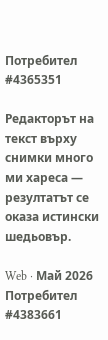Потребител #4365351

Редакторът на текст върху снимки много ми хареса — резултатът се оказа истински шедьовър.

Web · Май 2026
Потребител #4383661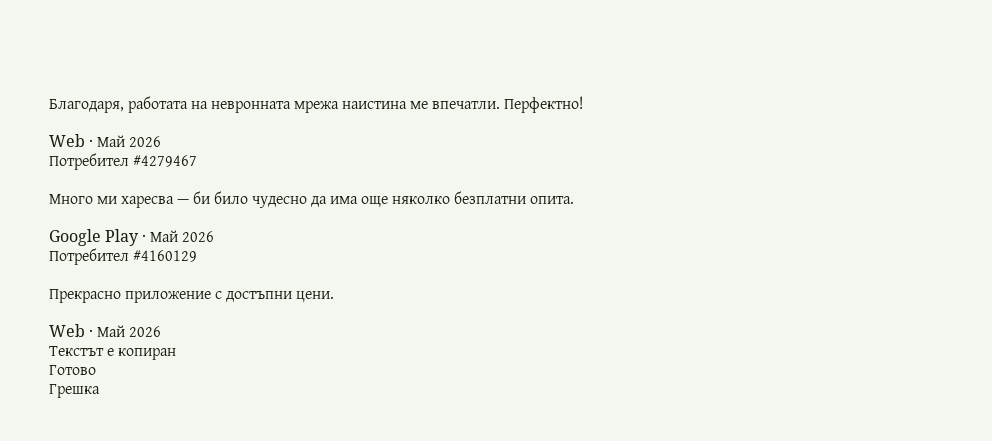Благодаря, работата на невронната мрежа наистина ме впечатли. Перфектно!

Web · Май 2026
Потребител #4279467

Много ми харесва — би било чудесно да има още няколко безплатни опита.

Google Play · Май 2026
Потребител #4160129

Прекрасно приложение с достъпни цени.

Web · Май 2026
Текстът е копиран
Готово
Грешка